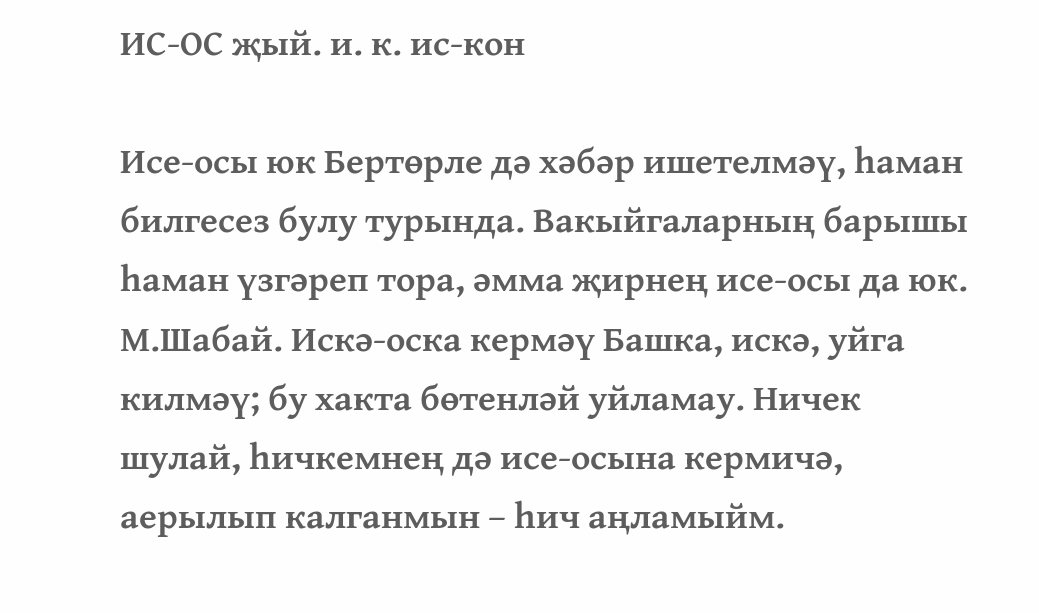ИС-ОС җый. и. к. ис-кон

Исе-осы юк Бертөрле дә хәбәр ишетелмәү, һаман билгесез булу турында. Вакыйгаларның барышы һаман үзгәреп тора, әмма җирнең исе-осы да юк. М.Шабай. Искә-оска кермәү Башка, искә, уйга килмәү; бу хакта бөтенләй уйламау. Ничек шулай, һичкемнең дә исе-осына кермичә, аерылып калганмын – һич аңламыйм.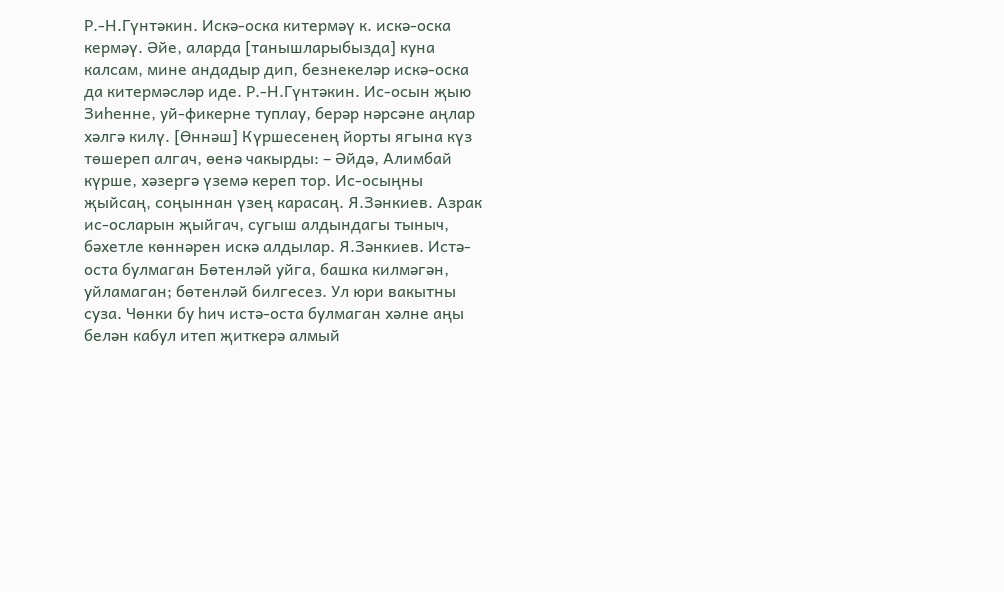Р.-Н.Гүнтәкин. Искә-оска китермәү к. искә-оска кермәү. Әйе, аларда [танышларыбызда] куна калсам, мине андадыр дип, безнекеләр искә-оска да китермәсләр иде. Р.-Н.Гүнтәкин. Ис-осын җыю Зиһенне, уй-фикерне туплау, берәр нәрсәне аңлар хәлгә килү. [Өннәш] Күршесенең йорты ягына күз төшереп алгач, өенә чакырды: – Әйдә, Алимбай күрше, хәзергә үземә кереп тор. Ис-осыңны җыйсаң, соңыннан үзең карасаң. Я.Зәнкиев. Азрак ис-осларын җыйгач, сугыш алдындагы тыныч, бәхетле көннәрен искә алдылар. Я.Зәнкиев. Истә-оста булмаган Бөтенләй уйга, башка килмәгән, уйламаган; бөтенләй билгесез. Ул юри вакытны суза. Чөнки бу һич истә-оста булмаган хәлне аңы белән кабул итеп җиткерә алмый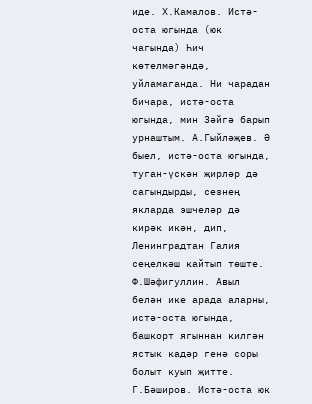иде. Х.Камалов. Истә-оста югында (юк чагында) Һич көтелмәгәндә, уйламаганда. Ни чарадан бичара, истә-оста югында, мин Зәйгә барып урнаштым. А.Гыйләҗев. Ә быел, истә-оста югында, туган-үскән җирләр дә сагындырды, сезнең якларда эшчеләр дә кирәк икән, дип, Ленинградтан Галия сеңелкәш кайтып төште. Ф.Шәфигуллин. Авыл белән ике арада аларны, истә-оста югында, башкорт ягыннан килгән ястык кадәр генә соры болыт куып җитте. Г.Бәширов. Истә-оста юк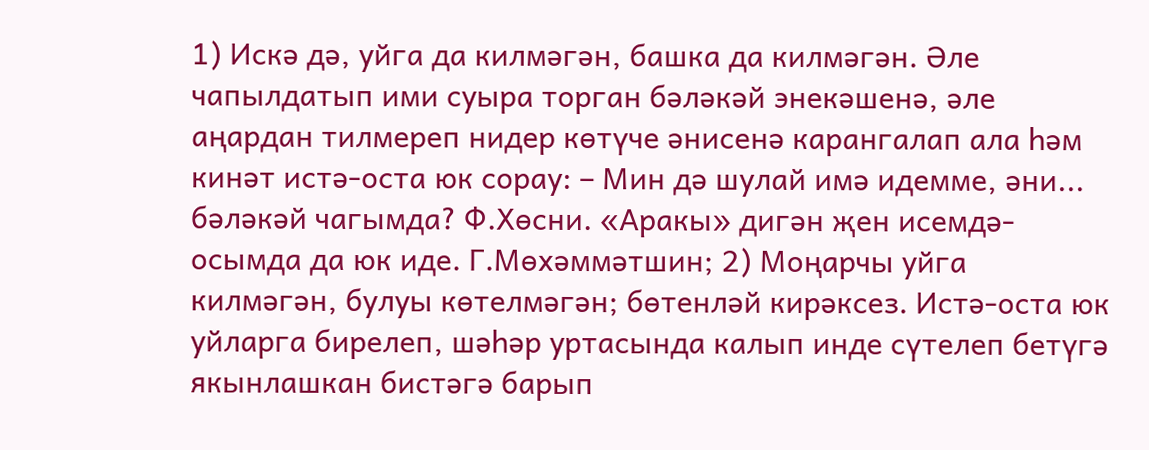1) Искә дә, уйга да килмәгән, башка да килмәгән. Әле чапылдатып ими суыра торган бәләкәй энекәшенә, әле аңардан тилмереп нидер көтүче әнисенә карангалап ала һәм кинәт истә-оста юк сорау: – Мин дә шулай имә идемме, әни... бәләкәй чагымда? Ф.Хөсни. «Аракы» дигән җен исемдә-осымда да юк иде. Г.Мөхәммәтшин; 2) Моңарчы уйга килмәгән, булуы көтелмәгән; бөтенләй кирәксез. Истә-оста юк уйларга бирелеп, шәһәр уртасында калып инде сүтелеп бетүгә якынлашкан бистәгә барып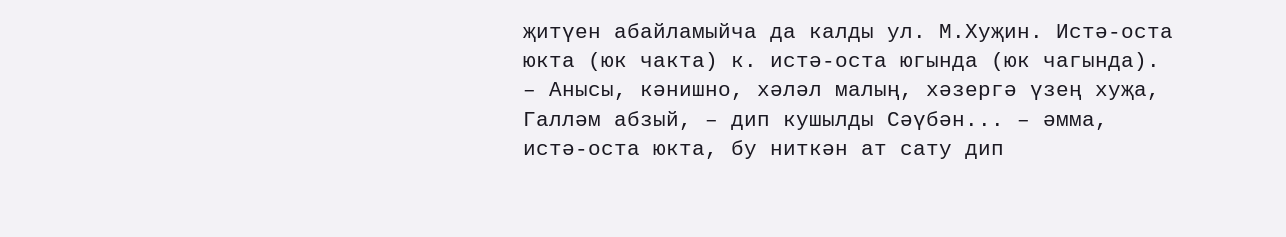җитүен абайламыйча да калды ул. М.Хуҗин. Истә-оста юкта (юк чакта) к. истә-оста югында (юк чагында). – Анысы, кәнишно, хәләл малың, хәзергә үзең хуҗа, Галләм абзый, – дип кушылды Сәүбән... – әмма, истә-оста юкта, бу ниткән ат сату дип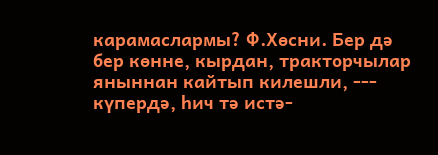карамаслармы? Ф.Хөсни. Бер дә бер көнне, кырдан, тракторчылар яныннан кайтып килешли, --- күпердә, һич тә истә-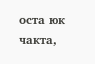оста юк чакта,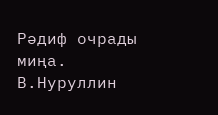Рәдиф очрады миңа. В.Нуруллин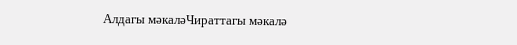Алдагы мәкаләЧираттагы мәкалә